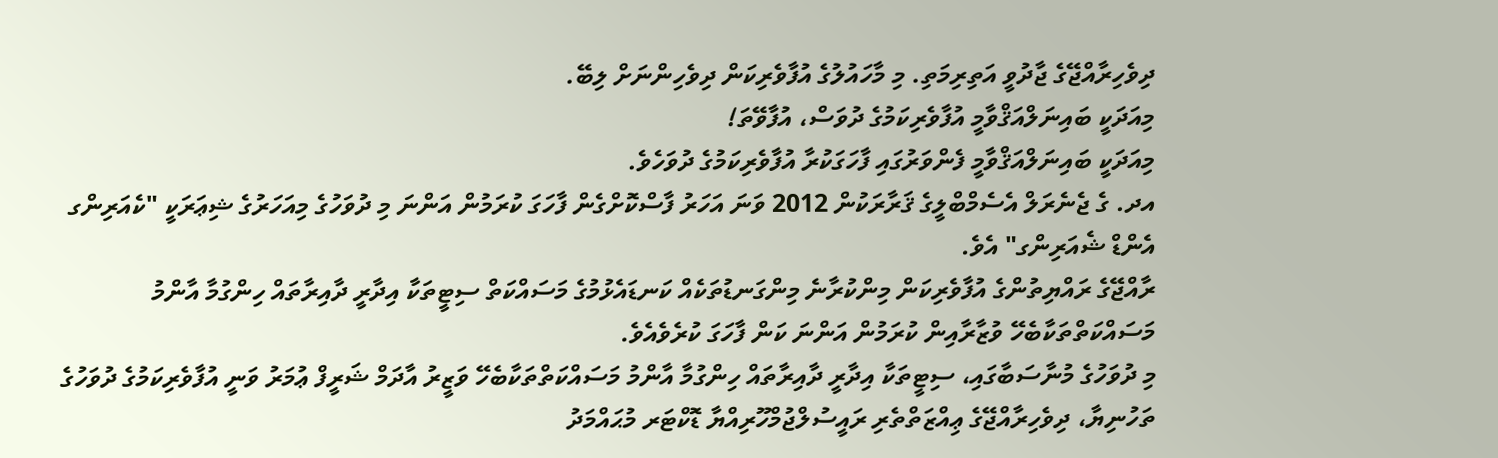ދިވެހިރާއްޖޭގެ ޖާދުވީ އަތިރިމަތި. މި މާހައުލުގެ އުފާވެރިކަން ދިވެހިންނަށް ލިބޭ.
މިއަދަކީ ބައިނަލްއަޤްވާމީ އުފާވެރިކަމުގެ ދުވަސް، އުފާވޭތަ!
މިއަދަކީ ބައިނަލްއަޤްވާމީ ފެންވަރުގައި ފާހަގަކުރާ އުފާވެރިކަމުގެ ދުވަހެވެ.
އދ. ގެ ޖެނެރަލް އެސެމްބްލީގެ ޤަރާރަކުން 2012 ވަނަ އަހަރު ފާސްކޮށްގެން ފާހަގަ ކުރަމުން އަންނަ މި ދުވަހުގެ މިއަހަރުގެ ޝިޢަރަކީ "ކެއަރިންގ އެންޑް ޝެއަރިންގ" އެވެ.
ރާއްޖޭގެ ރައްޔިތުންގެ އުފާވެރިކަން މިންކުރާނެ މިންގަނޑުތަކެއް ކަނޑައެޅުމުގެ މަސައްކަތް ސިޓީތަކާ އިދާރީ ދާއިރާތައް ހިންގުމާ އާންމު މަސައްކަތްތަކާބެހޭ ވުޒާރާއިން ކުރަމުން އަންނަ ކަން ފާހަގަ ކުރެވެއެވެ.
މި ދުވަހުގެ މުނާސަބާގައި، ސިޓީތަކާ އިދާރީ ދާއިރާތައް ހިންގުމާ އާންމު މަސައްކަތްތަކާބެހޭ ވަޒީރު އާދަމް ޝަރީފް ޢުމަރު ވަނީ އުފާވެރިކަމުގެ ދުވަހުގެ ތަހުނިޔާ، ދިވެހިރާއްޖޭގެ ޢިއްޒަތްތެރި ރައީސުލްޖުމްހޫރިއްޔާ ޑޮކްޓަރ މުޙައްމަދު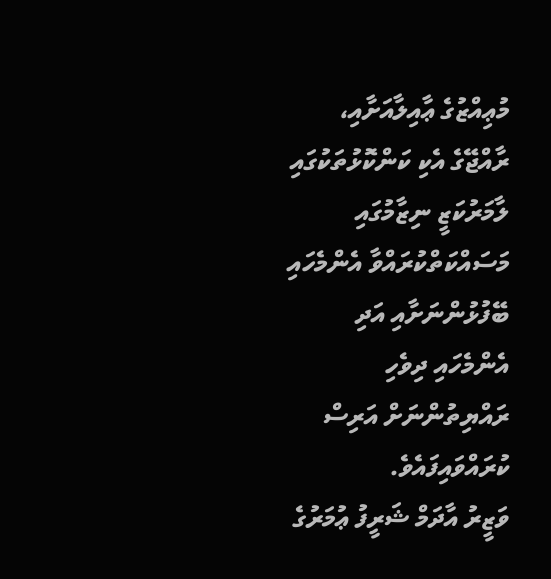މުޢިއްޒުގެ ޢާއިލާއަށާއި، ރާއްޖޭގެ އެކި ކަންކޮޅުތަކުގައި ލާމަރުކަޒީ ނިޒާމުގައި މަސައްކަތްކުރައްވާ އެންމެހައި ބޭފުޅުންނަށާއި އަދި އެންމެހައި ދިވެހި ރައްޔިތުންނަށް އަރިސް ކުރައްވައިފައެވެ.
ވަޒީރު އާދަމް ޝަރީފު ޢުމަރުގެ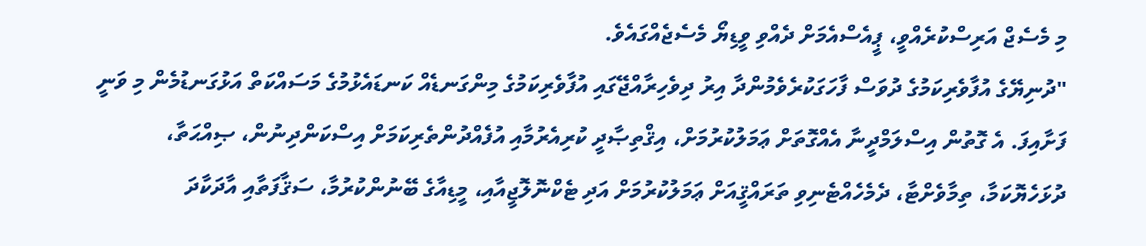މި މެސެޖް އަރިސްކުރެއްވީ، ޕީއެސްއެމަށް ދެއްވި ވީޑިޔޯ މެސެޖެއްގައެވެ.
"ދުނިޔޭގެ އުފާވެރިކަމުގެ ދުވަސް ފާހަގަކުރެވެމުންދާ އިރު ދިވެހިރާއްޖޭގައި އުފާވެރިކަމުގެ މިންގަނޑެއް ކަނޑައެޅުމުގެ މަސައްކަތް އަޅުގަނޑުމެން މި ވަނީ ފަށާއިފަ. އެ ގޮތުން އިސްލަމްދީނާ އެއްގޮތަށް ޢަމަލުކުރުމަށް، އިޤްތިޞާދީ ކުރިއެރުމާއި އުފެއްދުންތެރިކަމަށް އިސްކަންދިނުން، ޞިއްޙަތާ، ދުޅަހެޔޮކަމާ، ތިމާވެށްޓާ، ދެމެހެއްޓެނިވި ތަރައްޤީއަށް ޢަމަލުކުރުމަށް އަދި ޓެކްނޮލޮޖީއާއި، މީޑިއާގެ ބޭނުންކުރުމާ، ސަޤާފަތާއި އާދަކާދަ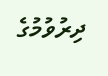ދިރުވުމުގެ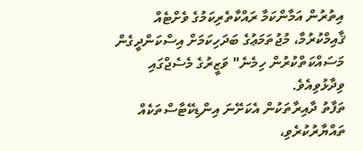އިތުރުން އަމާންކަމާ ރައްކާތެރިކަމުގެ ވެށްޓެއް ޤާއިމްކުރުމާ، މުޖުތަމަޢުގެ ބަދަހިކަމަށް އިސްކަންދީގެން މަސައްކަތްކުރުން ހިމެނެ" ވަޒީރުގެ މެސެޖްގައި ވިދާޅުވިއެވެ.
ތަފާތު ދާއިރާތަކުން އެކަށޭނަ އިންޑިކޭޓާސްތަކެއް ތައްޔާރުކުރެވި،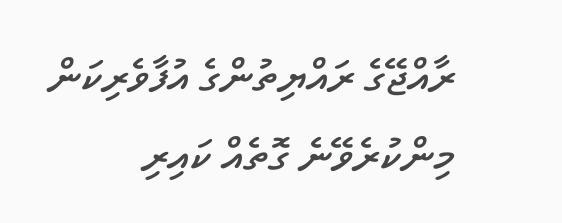ރާއްޖޭގެ ރައްޔިތުންގެ އުފާވެރިކަން މިންކުރެވޭނެ ގޮތެއް ކައިރި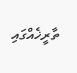ތާރީޚެއްގައި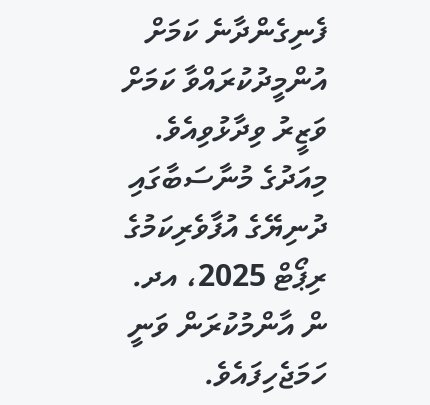ފެނިގެންދާނެ ކަމަށް އުންމީދުކުރައްވާ ކަމަށް ވަޒީރު ވިދާޅުވިއެވެ.
މިއަދުގެ މުނާސަބާގައި ދުނިޔޭގެ އުފާވެރިކަމުގެ ރިޕޯޓް 2025، އދ. ން އާންމުކުރަން ވަނީ ހަމަޖެހިފައެވެ.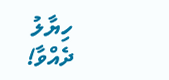ހިޔާލު ދެއްވާ!